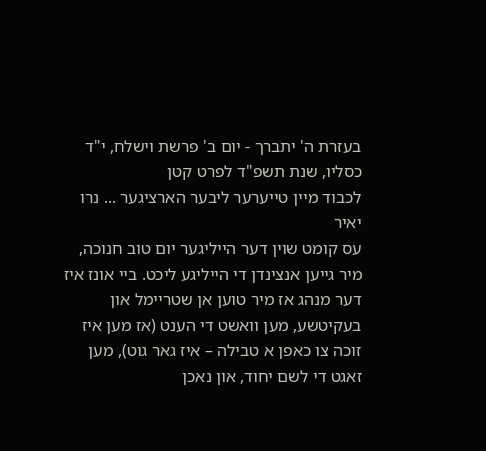בעזרת ה' יתברך - יום ב' פרשת וישלח, י"ד כסליו, שנת תשפ"ד לפרט קטן
לכבוד מיין טייערער ליבער הארציגער ... נרו יאיר
עס קומט שוין דער הייליגער יום טוב חנוכה, מיר גייען אנצינדן די הייליגע ליכט. ביי אונז איז דער מנהג אז מיר טוען אן שטריימל און בעקיטשע, מען וואשט די הענט (אז מען איז זוכה צו כאפן א טבילה – איז גאר גוט), מען זאגט די לשם יחוד, און נאכן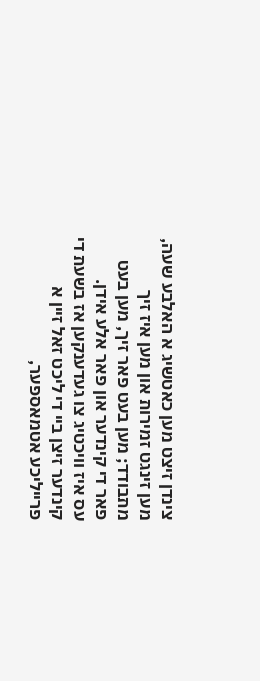צינדן זיצט מען כאטשיג א האלבע שעה, מען זינגט זמירות און מען איז זיך מתבודד; מען בעט פאר זיך, מען בעט פאר די קינדער און פאר אלע אידן.
עס איז וויכטיג צו געדענקען אז בשעת די קינדער זיצן ביי די ליכט זאל זיין א פרייליכע אטמאספער,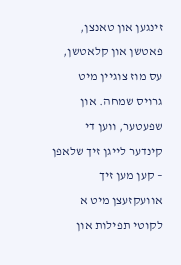זינגען און טאנצן, פאטשן און קלאטשן, עס מוז צוגיין מיט גרויס שמחה. און שפעטער, ווען די קינדער לייגן זיך שלאפן – קען מען זיך אוועקזעצן מיט א לקוטי תפילות און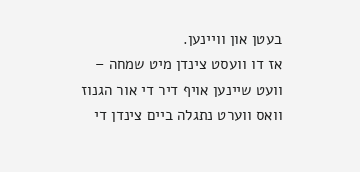בעטן און וויינען.
אז דו וועסט צינדן מיט שמחה – וועט שיינען אויף דיר די אור הגנוז וואס ווערט נתגלה ביים צינדן די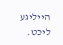הייליגע ליכט.